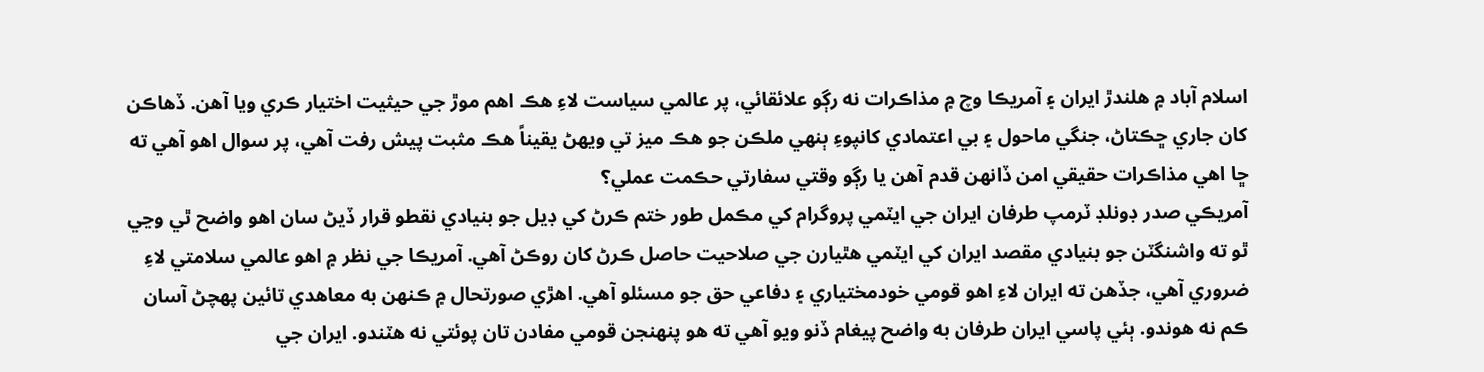اسلام آباد ۾ هلندڙ ايران ۽ آمريڪا وچ ۾ مذاڪرات نه رڳو علائقائي، پر عالمي سياست لاءِ هڪ اهم موڙ جي حيثيت اختيار ڪري ويا آهن. ڏهاڪن کان جاري ڇڪتاڻ، جنگي ماحول ۽ بي اعتمادي کانپوءِ ٻنهي ملڪن جو هڪ ميز تي ويهڻ يقيناً هڪ مثبت پيش رفت آهي، پر سوال اهو آهي ته ڇا اهي مذاڪرات حقيقي امن ڏانهن قدم آهن يا رڳو وقتي سفارتي حڪمت عملي؟
آمريڪي صدر ڊونلڊ ٽرمپ طرفان ايران جي ايٽمي پروگرام کي مڪمل طور ختم ڪرڻ کي ڊيل جو بنيادي نقطو قرار ڏيڻ سان اهو واضح ٿي وڃي ٿو ته واشنگٽن جو بنيادي مقصد ايران کي ايٽمي هٿيارن جي صلاحيت حاصل ڪرڻ کان روڪڻ آهي. آمريڪا جي نظر ۾ اهو عالمي سلامتي لاءِ ضروري آهي، جڏهن ته ايران لاءِ اهو قومي خودمختياري ۽ دفاعي حق جو مسئلو آهي. اهڙي صورتحال ۾ ڪنهن به معاهدي تائين پهچڻ آسان ڪم نه هوندو. ٻئي پاسي ايران طرفان به واضح پيغام ڏنو ويو آهي ته هو پنهنجن قومي مفادن تان پوئتي نه هٽندو. ايران جي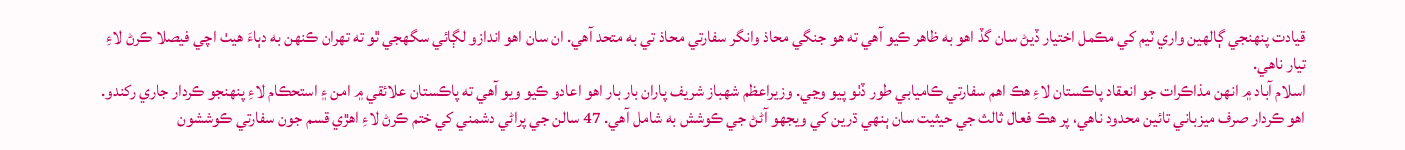قيادت پنهنجي ڳالهين واري ٽيم کي مڪمل اختيار ڏيڻ سان گڏ اهو به ظاهر ڪيو آهي ته هو جنگي محاذ وانگر سفارتي محاذ تي به متحد آهي. ان سان اهو اندازو لڳائي سگهجي ٿو ته تهران ڪنهن به دٻاءَ هيٺ اچي فيصلا ڪرڻ لاءِ تيار ناهي.
اسلام آباد ۾ انهن مذاڪرات جو انعقاد پاڪستان لاءِ هڪ اهم سفارتي ڪاميابي طور ڏٺو پيو وڃي. وزيراعظم شهباز شريف پاران بار بار اهو اعادو ڪيو ويو آهي ته پاڪستان علائقي ۾ امن ۽ استحڪام لاءِ پنهنجو ڪردار جاري رکندو. اهو ڪردار صرف ميزباني تائين محدود ناهي، پر هڪ فعال ثالث جي حيثيت سان ٻنهي ڌرين کي ويجهو آڻڻ جي ڪوشش به شامل آهي. 47 سالن جي پراڻي دشمني کي ختم ڪرڻ لاءِ اهڙي قسم جون سفارتي ڪوششون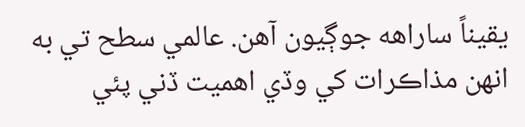يقيناً ساراهه جوڳيون آهن. عالمي سطح تي به انهن مذاڪرات کي وڏي اهميت ڏني پئي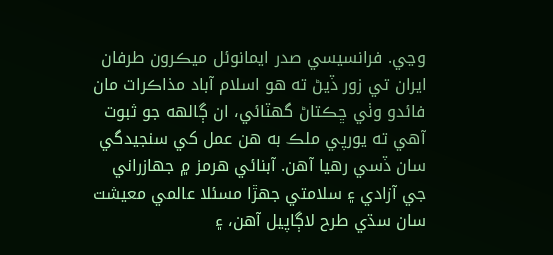وڃي. فرانسيسي صدر ايمانوئل ميڪرون طرفان ايران تي زور ڏيڻ ته هو اسلام آباد مذاڪرات مان فائدو وٺي ڇڪتاڻ گهٽائي، ان ڳالهه جو ثبوت آهي ته يورپي ملڪ به هن عمل کي سنجيدگي سان ڏسي رهيا آهن. آبنائي هرمز ۾ جهازراني جي آزادي ۽ سلامتي جهڙا مسئلا عالمي معيشت سان سڌي طرح لاڳاپيل آهن، ۽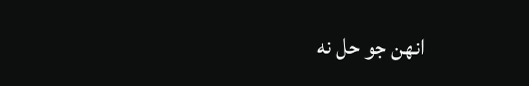انهن جو حل نه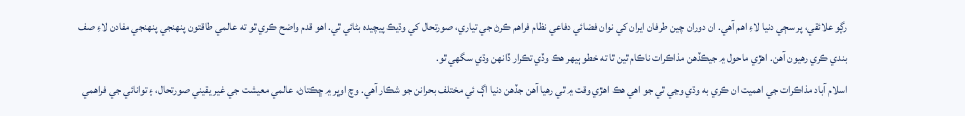رڳو علائقي، پر سڄي دنيا لاءِ اهم آهي. ان دوران چين طرفان ايران کي نوان فضائي دفاعي نظام فراهم ڪرڻ جي تياري، صورتحال کي وڌيڪ پيچيده بڻائي ٿي. اهو قدم واضح ڪري ٿو ته عالمي طاقتون پنهنجي پنهنجي مفادن لاءِ صف بندي ڪري رهيون آهن. اهڙي ماحول ۾ جيڪڏهن مذاڪرات ناڪام ٿين ٿا ته خطو ٻيهر هڪ وڏي تڪرار ڏانهن وڌي سگهي ٿو.
اسلام آباد مذاڪرات جي اهميت ان ڪري به وڌي وڃي ٿي جو اهي هڪ اهڙي وقت ۾ ٿي رهيا آهن جڏهن دنيا اڳ ئي مختلف بحرانن جو شڪار آهي. وچ اوڀر ۾ ڇڪتاڻ، عالمي معيشت جي غير يقيني صورتحال، ۽ توانائي جي فراهمي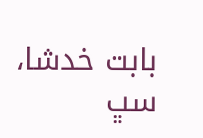بابت خدشا، سڀ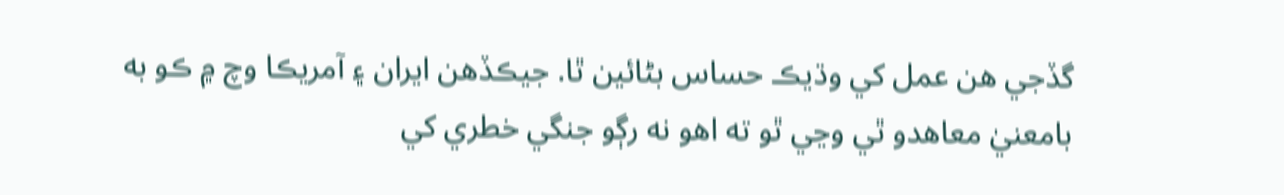گڏجي هن عمل کي وڌيڪ حساس بڻائين ٿا. جيڪڏهن ايران ۽ آمريڪا وچ ۾ ڪو به بامعنيٰ معاهدو ٿي وڃي ٿو ته اهو نه رڳو جنگي خطري کي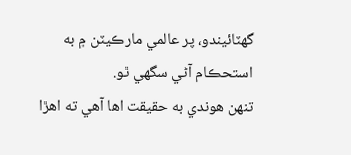گهٽائيندو، پر عالمي مارڪيٽن ۾ به استحڪام آڻي سگهي ٿو.
تنهن هوندي به حقيقت اها آهي ته اهڙا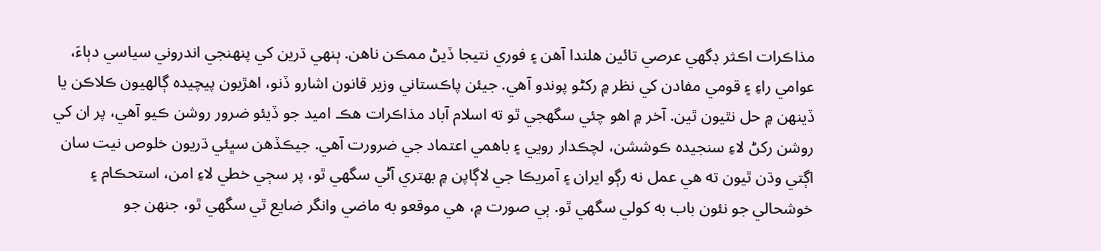مذاڪرات اڪثر ڊگهي عرصي تائين هلندا آهن ۽ فوري نتيجا ڏيڻ ممڪن ناهن. ٻنهي ڌرين کي پنهنجي اندروني سياسي دٻاءَ، عوامي راءِ ۽ قومي مفادن کي نظر ۾ رکڻو پوندو آهي. جيئن پاڪستاني وزير قانون اشارو ڏنو، اهڙيون پيچيده ڳالهيون ڪلاڪن يا ڏينهن ۾ حل نٿيون ٿين. آخر ۾ اهو چئي سگهجي ٿو ته اسلام آباد مذاڪرات هڪ اميد جو ڏيئو ضرور روشن ڪيو آهي، پر ان کي روشن رکڻ لاءِ سنجيده ڪوششن، لچڪدار رويي ۽ باهمي اعتماد جي ضرورت آهي. جيڪڏهن سڀئي ڌريون خلوص نيت سان اڳتي وڌن ٿيون ته هي عمل نه رڳو ايران ۽ آمريڪا جي لاڳاپن ۾ بهتري آڻي سگهي ٿو، پر سڄي خطي لاءِ امن، استحڪام ۽ خوشحالي جو نئون باب به کولي سگهي ٿو. ٻي صورت ۾، هي موقعو به ماضي وانگر ضايع ٿي سگهي ٿو، جنهن جو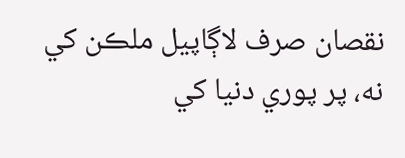نقصان صرف لاڳاپيل ملڪن کي نه، پر پوري دنيا کي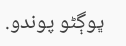ڀوڳڻو پوندو.